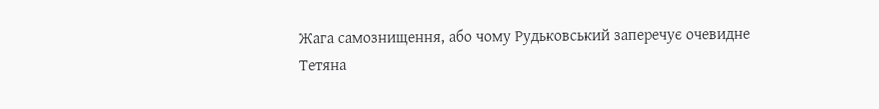Жага самознищення, або чому Рудьковський заперечує очевидне
Тетяна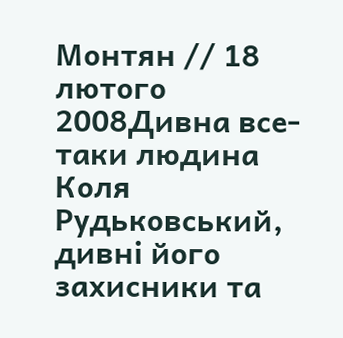Монтян // 18 лютого 2008Дивна все-таки людина Коля Рудьковський, дивні його захисники та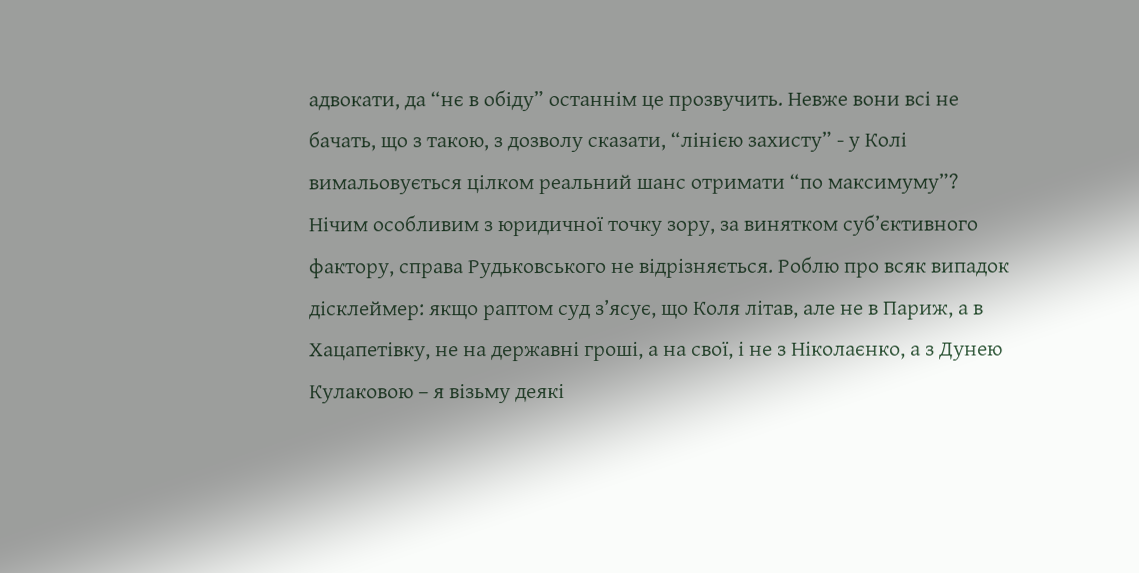адвокати, да “нє в обіду” останнім це прозвучить. Невже вони всі не бачать, що з такою, з дозволу сказати, “лінією захисту” - у Колі вимальовується цілком реальний шанс отримати “по максимуму”?
Нічим особливим з юридичної точку зору, за винятком суб’єктивного фактору, справа Рудьковського не відрізняється. Роблю про всяк випадок дісклеймер: якщо раптом суд з’ясує, що Коля літав, але не в Париж, а в Хацапетівку, не на державні гроші, а на свої, і не з Ніколаєнко, а з Дунею Кулаковою – я візьму деякі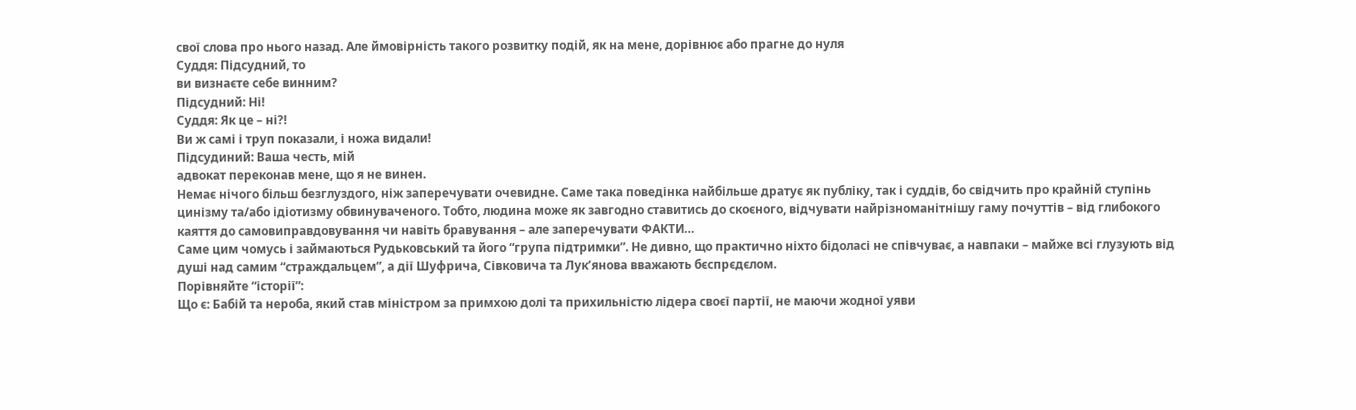свої слова про нього назад. Але ймовірність такого розвитку подій, як на мене, дорівнює або прагне до нуля
Суддя: Підсудний, то
ви визнаєте себе винним?
Підсудний: Ні!
Суддя: Як це – ні?!
Ви ж самі і труп показали, і ножа видали!
Підсудиний: Ваша честь, мій
адвокат переконав мене, що я не винен.
Немає нічого більш безглуздого, ніж заперечувати очевидне. Саме така поведінка найбільше дратує як публіку, так і суддів, бо свідчить про крайній ступінь цинізму та/або ідіотизму обвинуваченого. Тобто, людина може як завгодно ставитись до скоєного, відчувати найрізноманітнішу гаму почуттів – від глибокого каяття до самовиправдовування чи навіть бравування – але заперечувати ФАКТИ…
Саме цим чомусь і займаються Рудьковський та його “група підтримки”. Не дивно, що практично ніхто бідоласі не співчуває, а навпаки – майже всі глузують від душі над самим “страждальцем”, а дії Шуфрича, Сівковича та Лук’янова вважають бєспрєдєлом.
Порівняйте “історії”:
Що є: Бабій та нероба, який став міністром за примхою долі та прихильністю лідера своєї партії, не маючи жодної уяви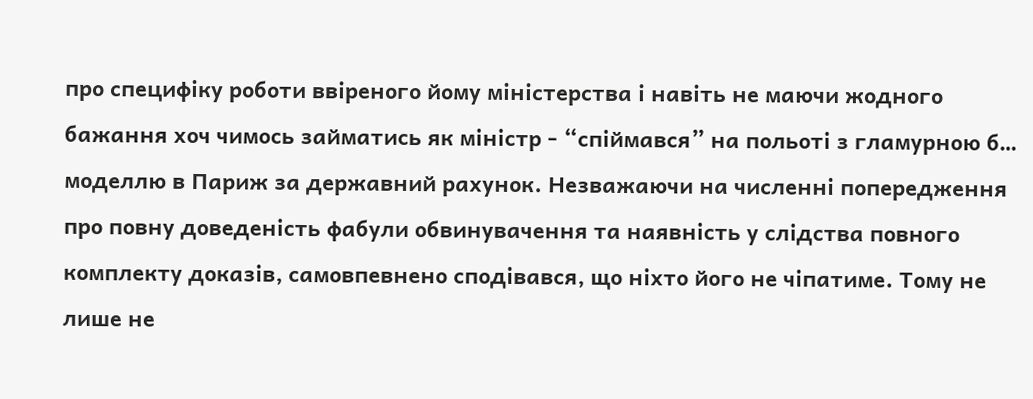про специфіку роботи ввіреного йому міністерства і навіть не маючи жодного бажання хоч чимось займатись як міністр - “спіймався” на польоті з гламурною б… моделлю в Париж за державний рахунок. Незважаючи на численні попередження про повну доведеність фабули обвинувачення та наявність у слідства повного комплекту доказів, самовпевнено сподівався, що ніхто його не чіпатиме. Тому не лише не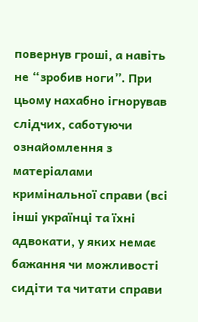повернув гроші, а навіть не “зробив ноги”. При цьому нахабно ігнорував слідчих, саботуючи ознайомлення з матеріалами кримінальної справи (всі інші українці та їхні адвокати, у яких немає бажання чи можливості сидіти та читати справи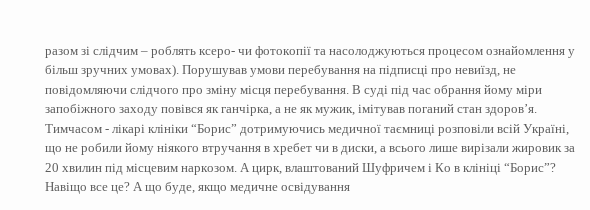разом зі слідчим – роблять ксеро- чи фотокопії та насолоджуються процесом ознайомлення у більш зручних умовах). Порушував умови перебування на підписці про невиїзд, не повідомляючи слідчого про зміну місця перебування. В суді під час обрання йому міри запобіжного заходу повівся як ганчірка, а не як мужик, імітував поганий стан здоров’я. Тимчасом - лікарі клініки “Борис” дотримуючись медичної таємниці розповіли всій Україні, що не робили йому ніякого втручання в хребет чи в диски, а всього лише вирізали жировик за 20 хвилин під місцевим наркозом. А цирк, влаштований Шуфричем і Ко в клініці “Борис”? Навіщо все це? А що буде, якщо медичне освідування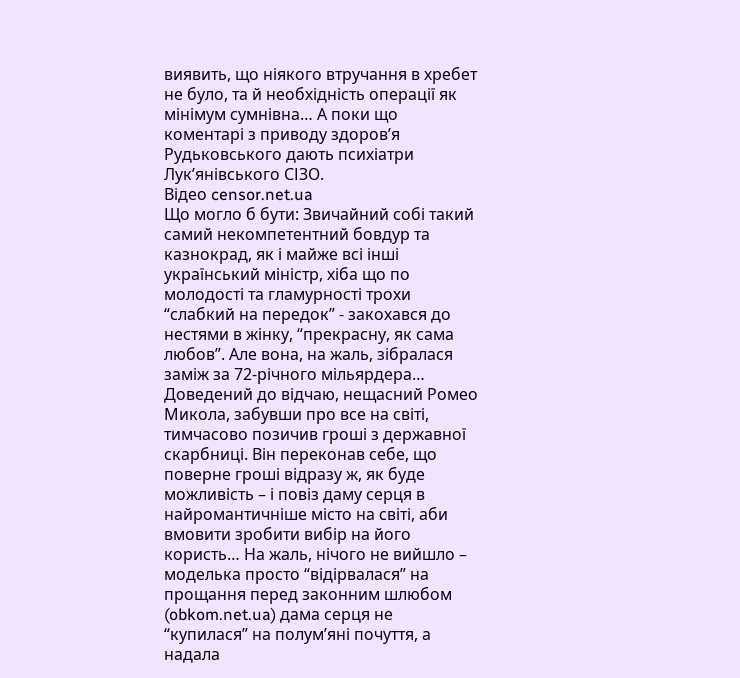виявить, що ніякого втручання в хребет не було, та й необхідність операції як мінімум сумнівна… А поки що коментарі з приводу здоров’я Рудьковського дають психіатри Лук’янівського СІЗО.
Відео censor.net.ua
Що могло б бути: Звичайний собі такий самий некомпетентний бовдур та казнокрад, як і майже всі інші український міністр, хіба що по молодості та гламурності трохи “слабкий на передок” - закохався до нестями в жінку, “прекрасну, як сама любов”. Але вона, на жаль, зібралася заміж за 72-річного мільярдера… Доведений до відчаю, нещасний Ромео Микола, забувши про все на світі, тимчасово позичив гроші з державної скарбниці. Він переконав себе, що поверне гроші відразу ж, як буде можливість – і повіз даму серця в найромантичніше місто на світі, аби вмовити зробити вибір на його користь… На жаль, нічого не вийшло – моделька просто “відірвалася” на прощання перед законним шлюбом (obkom.net.ua) дама серця не “купилася” на полум’яні почуття, а надала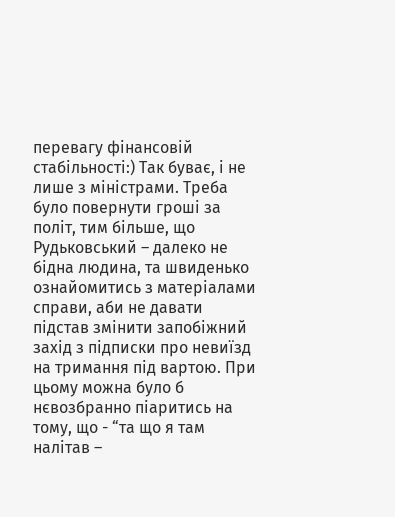перевагу фінансовій стабільності:) Так буває, і не лише з міністрами. Треба було повернути гроші за політ, тим більше, що Рудьковський – далеко не бідна людина, та швиденько ознайомитись з матеріалами справи, аби не давати підстав змінити запобіжний захід з підписки про невиїзд на тримання під вартою. При цьому можна було б нєвозбранно піаритись на тому, що - “та що я там налітав –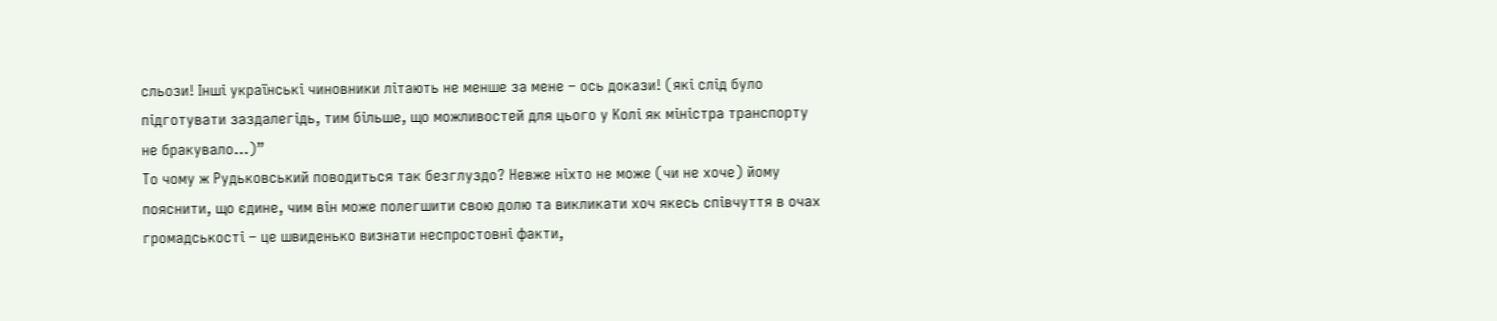сльози! Інші українські чиновники літають не менше за мене – ось докази! (які слід було підготувати заздалегідь, тим більше, що можливостей для цього у Колі як міністра транспорту не бракувало…)”
То чому ж Рудьковський поводиться так безглуздо? Невже ніхто не може (чи не хоче) йому пояснити, що єдине, чим він може полегшити свою долю та викликати хоч якесь співчуття в очах громадськості – це швиденько визнати неспростовні факти,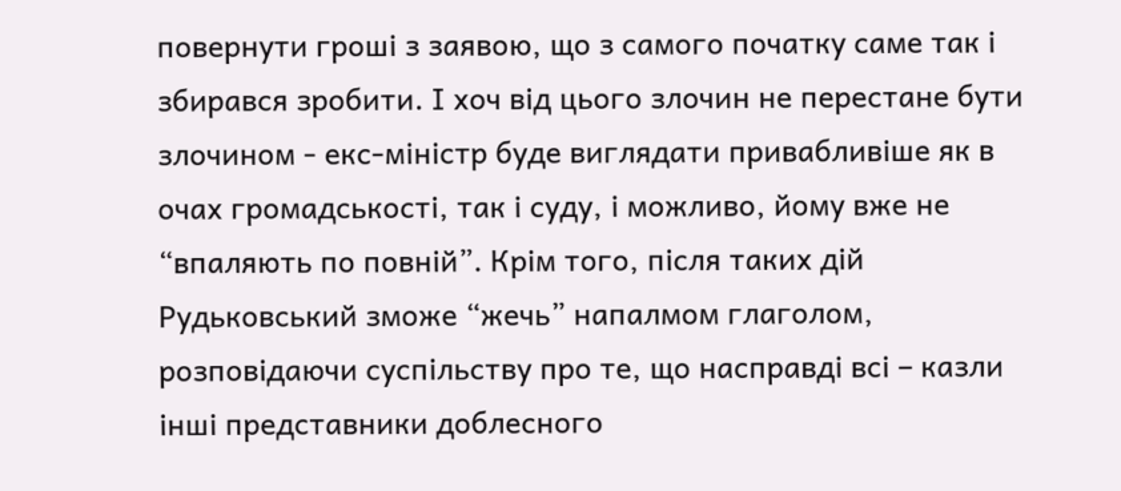повернути гроші з заявою, що з самого початку саме так і збирався зробити. І хоч від цього злочин не перестане бути злочином - екс-міністр буде виглядати привабливіше як в очах громадськості, так і суду, і можливо, йому вже не “впаляють по повній”. Крім того, після таких дій Рудьковський зможе “жечь” напалмом глаголом, розповідаючи суспільству про те, що насправді всі – казли інші представники доблесного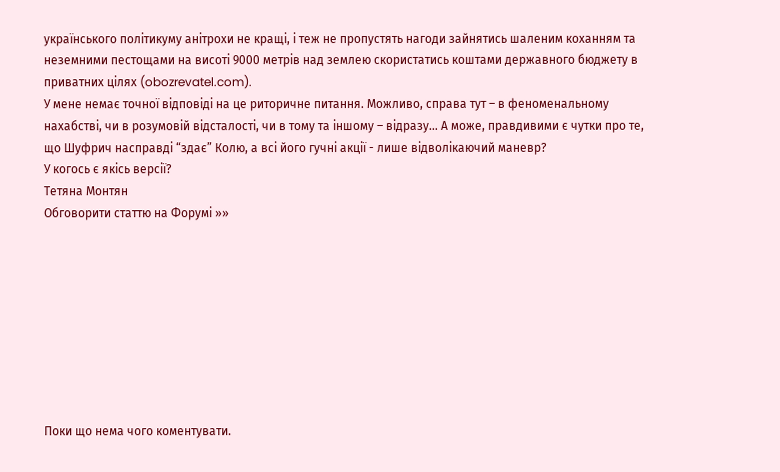українського політикуму анітрохи не кращі, і теж не пропустять нагоди зайнятись шаленим коханням та неземними пестощами на висоті 9000 метрів над землею скористатись коштами державного бюджету в приватних цілях (obozrevatel.com).
У мене немає точної відповіді на це риторичне питання. Можливо, справа тут – в феноменальному нахабстві, чи в розумовій відсталості, чи в тому та іншому – відразу… А може, правдивими є чутки про те, що Шуфрич насправді “здає” Колю, а всі його гучні акції - лише відволікаючий маневр?
У когось є якісь версії?
Тетяна Монтян
Обговорити статтю на Форумі »»









Поки що нема чого коментувати.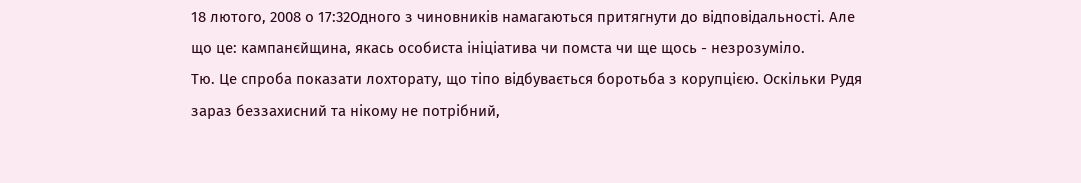18 лютого, 2008 о 17:32Одного з чиновників намагаються притягнути до відповідальності. Але що це: кампанєйщина, якась особиста ініціатива чи помста чи ще щось - незрозуміло.
Тю. Це спроба показати лохторату, що тіпо відбувається боротьба з корупцією. Оскільки Рудя зараз беззахисний та нікому не потрібний,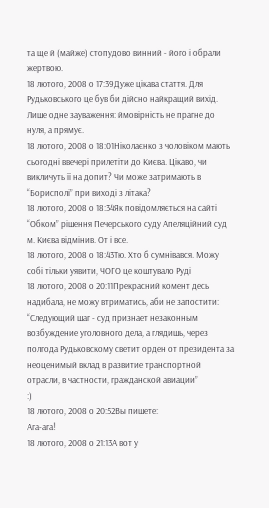та ще й (майже) стопудово винний - його і обрали жертвою.
18 лютого, 2008 о 17:39Дуже цікава стаття. Для Рудьковського це був би дійсно найкращий вихід.
Лише одне зауваження: ймовірність не прагне до нуля, а прямує.
18 лютого, 2008 о 18:01Ніколаєнко з чоловіком мають сьогодні ввечері прилетіти до Києва. Цікаво, чи викличуть її на допит? Чи може затримають в “Борисполі” при виході з літака?
18 лютого, 2008 о 18:34Як повідомляється на сайті “Обком” рішення Печерського суду Апеляційний суд м. Києва відмінив. От і все.
18 лютого, 2008 о 18:43Тю. Хто б сумнівався. Можу собі тільки уявити, ЧОГО це коштувало Руді
18 лютого, 2008 о 20:11Прекрасний комент десь надибала, не можу втриматись, аби не запостити: “Следующий шаг - суд признает незаконным возбуждение уголовного дела, а глядишь, через полгода Рудьковскому светит орден от президента за неоценимый вклад в развитие транспортной отрасли, в частности, гражданской авиации”
:)
18 лютого, 2008 о 20:52Вы пишете:
Ага-ага!
18 лютого, 2008 о 21:13А вот у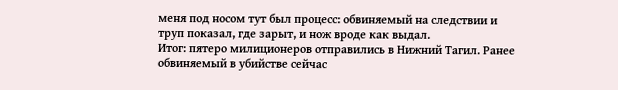меня под носом тут был процесс: обвиняемый на следствии и труп показал, где зарыт, и нож вроде как выдал.
Итог: пятеро милиционеров отправились в Нижний Тагил. Ранее обвиняемый в убийстве сейчас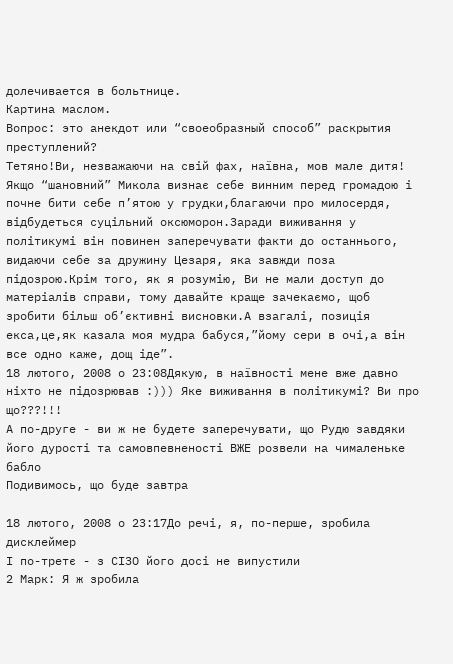долечивается в больтнице.
Картина маслом.
Вопрос: это анекдот или “своеобразный способ” раскрытия преступлений?
Тетяно!Ви, незважаючи на свій фах, наївна, мов мале дитя! Якщо “шановний” Микола визнає себе винним перед громадою і почне бити себе п’ятою у грудки,благаючи про милосердя, відбудеться суцільний оксюморон.Заради виживання у політикумі він повинен заперечувати факти до останнього, видаючи себе за дружину Цезаря, яка завжди поза підозрою.Крім того, як я розумію, Ви не мали доступ до матеріалів справи, тому давайте краще зачекаємо, щоб зробити більш об’єктивні висновки.А взагалі, позиція екса,це,як казала моя мудра бабуся,”йому сери в очі,а він все одно каже, дощ іде”.
18 лютого, 2008 о 23:08Дякую, в наївності мене вже давно ніхто не підозрював :))) Яке виживання в політикумі? Ви про що???!!!
А по-друге - ви ж не будете заперечувати, що Рудю завдяки його дурості та самовпевненості ВЖЕ розвели на чималеньке бабло
Подивимось, що буде завтра

18 лютого, 2008 о 23:17До речі, я, по-перше, зробила дисклеймер
І по-третє - з СІЗО його досі не випустили
2 Марк: Я ж зробила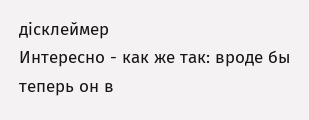дісклеймер
Интересно - как же так: вроде бы теперь он в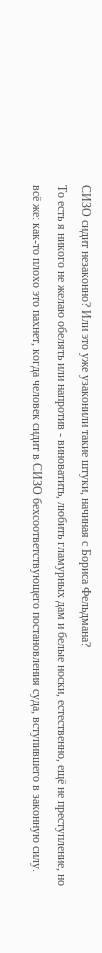СИЗО сидит незаконно? Или это уже узаконили такие штуки, начиная с Бориса Фельдмана?
То есть я никого не желаю обелять или напротив - виноватить, любить гламурных дам и белые носки, естественно, ещё не преступление, но всё же: как-то плохо это пахнет, когда человек сидит в СИЗО бехсоответствующего постановления суда, вступившего в законную силу.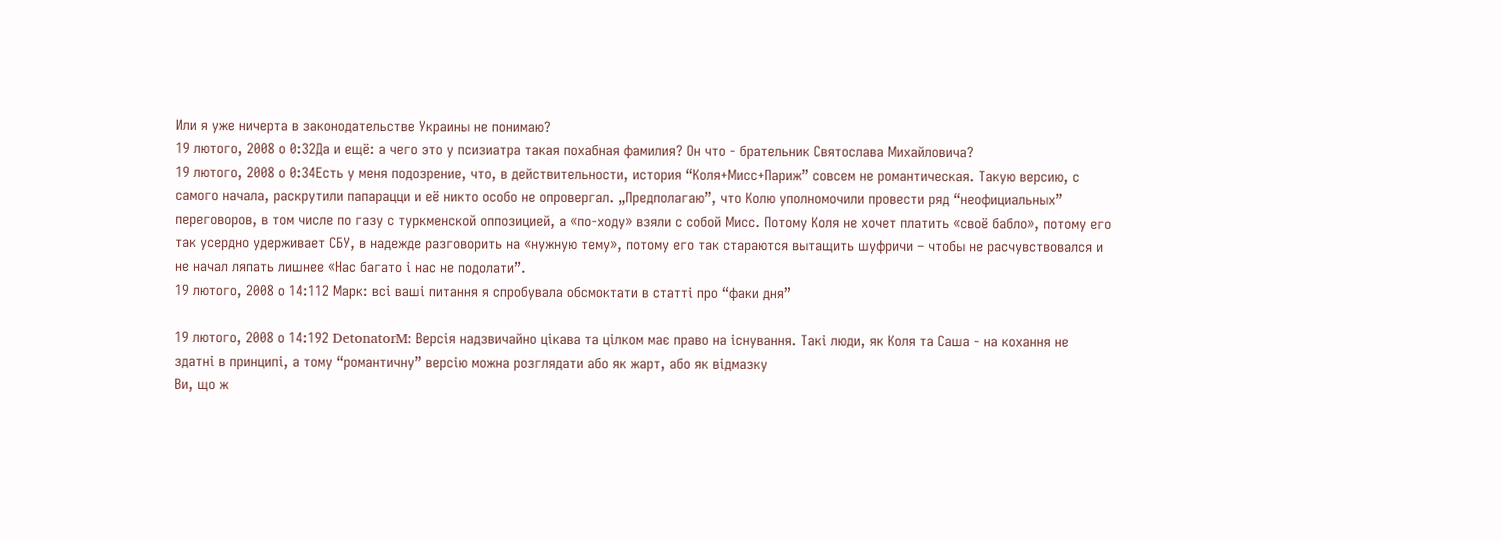Или я уже ничерта в законодательстве Украины не понимаю?
19 лютого, 2008 о 0:32Да и ещё: а чего это у псизиатра такая похабная фамилия? Он что - брательник Святослава Михайловича?
19 лютого, 2008 о 0:34Есть у меня подозрение, что, в действительности, история “Коля+Мисс+Париж” совсем не романтическая. Такую версию, с самого начала, раскрутили папарацци и её никто особо не опровергал. „Предполагаю”, что Колю уполномочили провести ряд “неофициальных” переговоров, в том числе по газу с туркменской оппозицией, а «по-ходу» взяли с собой Мисс. Потому Коля не хочет платить «своё бабло», потому его так усердно удерживает СБУ, в надежде разговорить на «нужную тему», потому его так стараются вытащить шуфричи – чтобы не расчувствовался и не начал ляпать лишнее «Нас багато і нас не подолати”.
19 лютого, 2008 о 14:112 Марк: всі ваші питання я спробувала обсмоктати в статті про “факи дня”

19 лютого, 2008 о 14:192 DetonatorM: Версія надзвичайно цікава та цілком має право на існування. Такі люди, як Коля та Саша - на кохання не здатні в принципі, а тому “романтичну” версію можна розглядати або як жарт, або як відмазку
Ви, що ж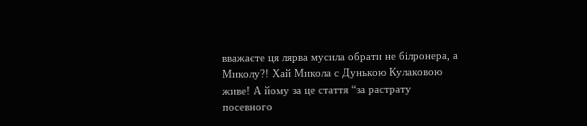вважаєте ця лярва мусила обрати не білронера, а Миколу?! Хай Микола с Дунькою Кулаковою живе! А йому за це стаття “за растрату посевного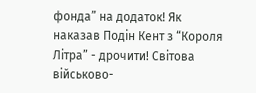фонда” на додаток! Як наказав Подін Кент з “Короля Літра” - дрочити! Світова військово-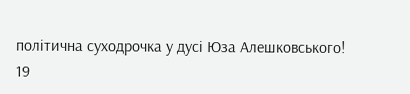політична суходрочка у дусі Юза Алешковського!
19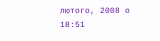лютого, 2008 о 18:51